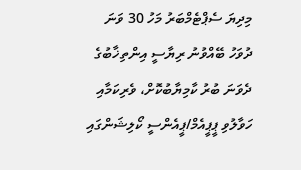މިދިޔަ ސެޕްޓެމްބަރު މަހު 30 ވަނަ ދުވަހު ބޭއްވުނު ރިޔާސީ އިންތިޚާބުގެ ދެވަނަ ބުރު ކާމިޔާބުކޮށް، ވެރިކަމާއި ހަވާލުވި ޕީޕީއެމް/ޕީއެންސީ ކޯލިޝަންގައި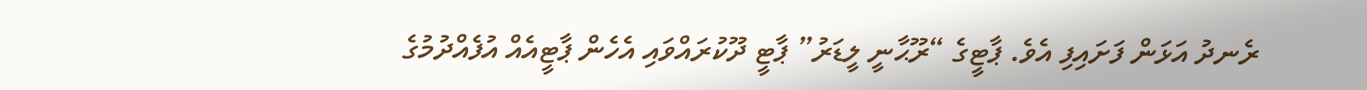ރެނދު އަޅަން ފަށައިފި އެވެ. ޕާޓީގެ “ރޫޙާނީ ލީޑަރު” ޕާޓީ ދޫކުރައްވައި އެހެން ޕާޓީއެއް އުފެއްދުމުގެ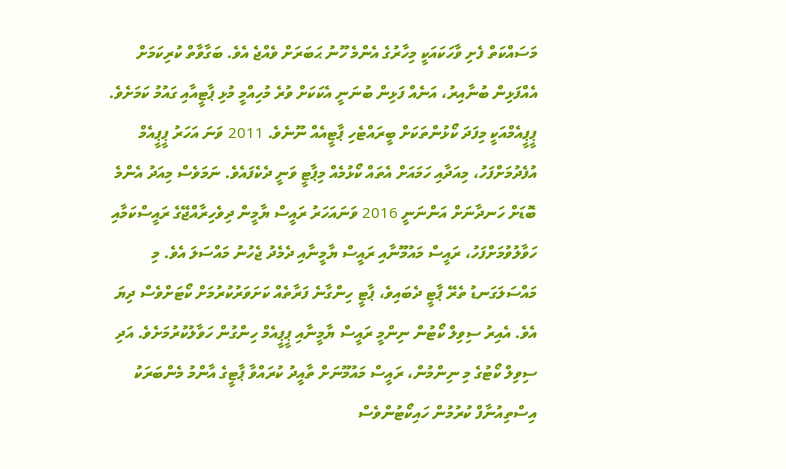މަސައްކަތް ފެށި ވާހަކައަކީ މިހާރުގެ އެންމެ ހޫނު ޙަބަރަށް ވެއްޖެ އެވެ. ބަގާވާތް ކުރިކަމަށް އެއްފަޅިން ބުނާއިރު، އަނެއް ފަޅިން ބުނަނީ އެކަކަށް ވުރެ މުހިއްމީ މުޅި ޕާޓީއާއި ގައުމު ކަމަށެވެ.
ޕީޕީއެމްއަކީ މިފަދަ ކޯޅުންތަކަށް ބީރައްޓެހި ޕާޓީއެއް ނޫނެވެ. 2011 ވަނަ އަހަރު ޕީޕީއެމް އުފެދުމަށްފަހު، މިއަދާއި ހަމައަށް އެތައް ކޯޅުމެއް މިޕާޓީ ވަނީ ދެކެފައެވެ. ނަމަވެސް މިއަދު އެންމެ ބޮޑަށް ހަނދާނަށް އަންނަނީ 2016 ވަނައަހަރު ރައީސް ޔާމީން ދިވެހިރާއްޖޭގެ ރައީސްކަމާއި ހަވާލުވުމަށްފަހު، ރައީސް މައުމޫނާއި ރައީސް ޔާމީނާއި ދެމެދު ޖެހުނު މައްސަލަ އެވެ. މި މައްސަލަގަނޑު ތެރޭ ޕާޓީ ދެބައިވެ، ޕާޓީ ހިންގާނެ ފަރާތެއް ކަށަވަރުކުރުމަށް ކޯޓަށްވެސް ދިޔަ އެވެ. އެއިރު ސިވިލް ކޯޓުން ނިންމީ ރައީސް ޔާމީނާއި ޕީޕީއެމް ހިންގުން ހަވާލުކުރުމަށެވެ. އަދި ސިވިލް ކޯޓުގެ މި ނިންމުން، ރައީސް މައުމޫނަށް ތާއީދު ކުރައްވާ ޕާޓީގެ އާންމު މެންބަރަކު އިސްތިއުނާފް ކުރުމުން ހައިކޯޓުންވެސް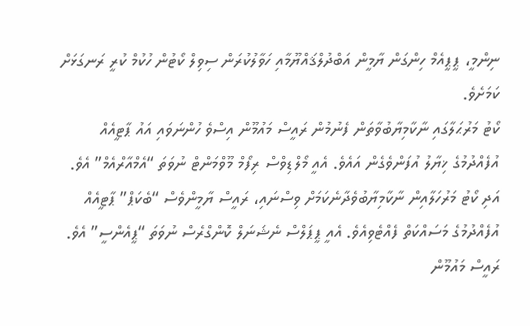ނިންމީ، ޕީޕީއެމް ހިންގަން ޔާމީން އަބްދުލްޤައްޔޫމާއި ހަވާލުކުރަން ސިވިލް ކޯޓުން ހުކުމް ކުރީ ރަނގަޅަށް ކަމަށެވެ.
ކޯޓު މަރުޙަލާގައި ނާކާމިޔާބުވާތަން ފެނުމުން ރައީސް މައުމޫން އިސްވެ ހުންނަވައި އައު ޕާޓީއެއް އުފެއްދުމުގެ ޚިޔާލު އުފަންވެގެން އައެވެ. އެއީ މޯލްޑިވްސް ރިފޯމް މޫވްމަންޓް ނުވަތަ “އެމްއާރްއެމް” އެވެ. އަދި ކޯޓު މަރުހަލާއިން ނާކާމިޔާބުވެދާނެކަމަށް ވިސްނައި، ރައީސް ޔާމީންވެސް “ބެކަޕް” ޕާޓީއެއް އުފެއްދުމުގެ މަސައްކަތް ފެއްޓެވިއެވެ. އެއީ ޕީޕަލްސް ނެޝަނަލް ކޮންގްރެސް ނުވަތަ “ޕީއެންސީ” އެވެ.
ރައީސް މައުމޫން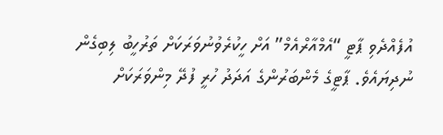އުފެއްދެވި ޕާޓީ “އެމްއާރްއެމް” އަށް ހީކުރެވުނުވަރަކަށް ތަރުހީބު ލިބިގެން ނުދިޔައެވެ. ޕާޓީގެ މެންބަރުންގެ އަދަދު ހުރީ ފުދޭ މިންވަރަކަށް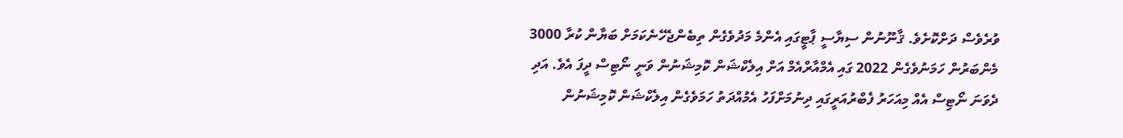ވުރެވެސް ދަށްކޮށެވެ. ޤާނޫނުން ސިޔާސީ ޕާޓީގައި އެންމެ މަދުވެގެން ތިބެންޖެހޭނެކަމަށް ބަޔާން ކުރާ 3000 މެންބަރުން ހަމަނުވެގެން 2022 ގައި އެމްއާރްއެމް އަށް އިލެކްޝަން ކޮމިޝަނުން ވަނީ ނޯޓިސް ދީފަ އެވެ. އަދި ދެވަނަ ނޯޓިސް އެއް މިއަހަރު ފެބްރުއަރީގައި ދިނުމަށްފަހު އެމުއްދަތު ހަމަވެގެން އިލެކްޝަން ކޮމިޝަނުން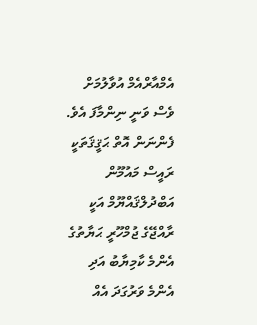އެމްއާރްއެމް އުވާލުމަށް ވެސް ވަނީ ނިންމާފަ އެވެ.
ފެންނަން އޮތް ޙަޤީޤަތަކީ ރައީސް މައުމޫން އަބްދުލްޤައްޔޫމް އަކީ ރާއްޖޭގެ ޖުމްހޫރީ ޙަޔާތުގެ އެންމެ ކާމިޔާބު އަދި އެންމެ ވަރުގަދަ އެއް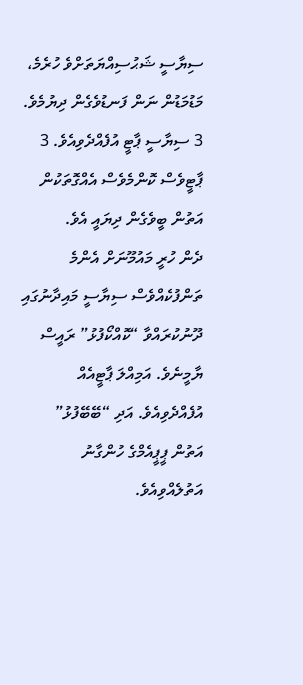ސިޔާސީ ޝަޙުސިއްޔަތަށްވެ ހުރެމެ، މަޑުމަޑުން ނަން ފަނޑުވެގެން ދިޔުމެވެ. 3 ސިޔާސީ ޕާޓީ އުފެއްދެވިއެވެ. 3 ޕާޓީވެސް ކޮންމެވެސް އެއްގޮތަކުން އަތުން ބީވެގެން ދިޔައީ އެވެ.
ދެން ހުރީ މައުމޫނަށް އެންމެ ތަންފުކެއްވެސް ސިޔާސީ މައިދާނުގައި ދޫނުކުރައްވާ “ކޮއްކޯފުޅު” ރައީސް ޔާމީނެވެ. އަމިއްލަ ޕާޓީއެއް އުފެއްދެވިއެވެ. އަދި “ބޭބޭފުޅު” އަތުން ޕީޕީއެމްގެ ހުންގާނު އަތުލެއްވިއެވެ.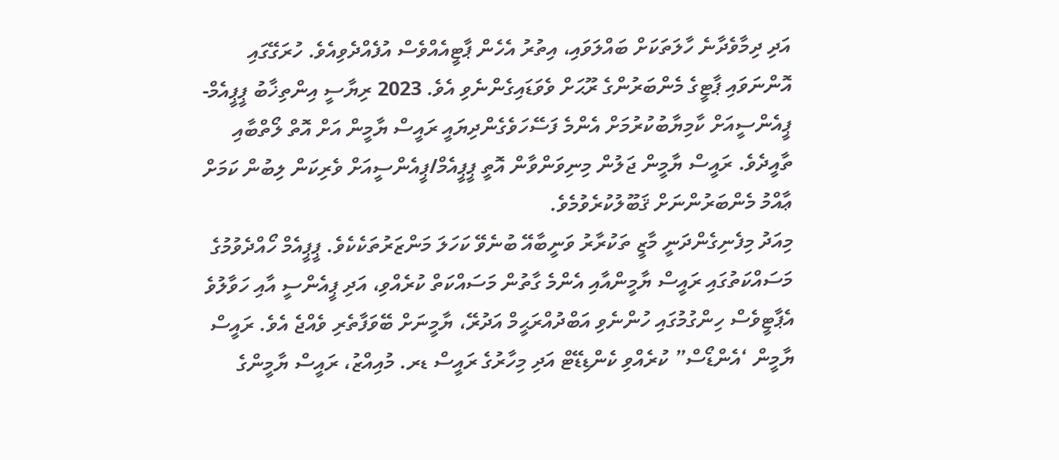އަދި ދިމާވެދާނެ ހާލަތަކަށް ބައްލަވައި، އިތުރު އެހެން ޕާޓީއެއްވެސް އުފެއްދެވިއެވެ. ހުރަގޭގައި އޮންނަވައި ޕާޓީގެ މެންބަރުންގެ ރޫޙަށް ވެވަޑައިގެންނެވި އެވެ. 2023 ރިޔާސީ އިންތިޚާބު ޕީޕީއެމް-ޕީއެންސީއަށް ކާމިޔާބުކުރުމަށް އެންމެ ފަސޭހަވެގެންދިޔައީ ރައީސް ޔާމީން އަށް އޮތް ލޯތްބާއި ތާއީދެވެ. ރައީސް ޔާމީން ޖަލުން މިނިވަންވާން އޮތީ ޕީޕީއެމް/ޕީއެންސީއަށް ވެރިކަން ލިބުން ކަމަށް ޢާއްމު މެންބަރުންނަށް ޤަބޫލުކުރެވުމެވެ.
މިއަދު މިފެނިގެންދަނީ މާޒީ ތަކުރާރު ވަނީބާއޭ ބުނެވޭ ކަހަލަ މަންޒަރުތަކެކެވެ. ޕީޕީއެމް ހޯއްދެވުމުގެ މަސައްކަތުގައި ރައީސް ޔާމީންއާއި އެންމެ ގާތުން މަސައްކަތް ކުރެއްވި، އަދި ޕީއެންސީ އާއި ހަވާލުވެ އެޕާޓީވެސް ހިންގުމުގައި ހުންނެވި އަބްދުއްރަޙީމް އަދުރޭ، ޔާމީނަށް ބޭވަފާތެރި ވެއްޖެ އެވެ. ރައީސް ޔާމީން ‘އެންޑޯސް” ކުރެއްވި ކެންޑިޑޭޓް އަދި މިހާރުގެ ރައީސް ޑރ. މުއިއްޒު، ރައީސް ޔާމީންގެ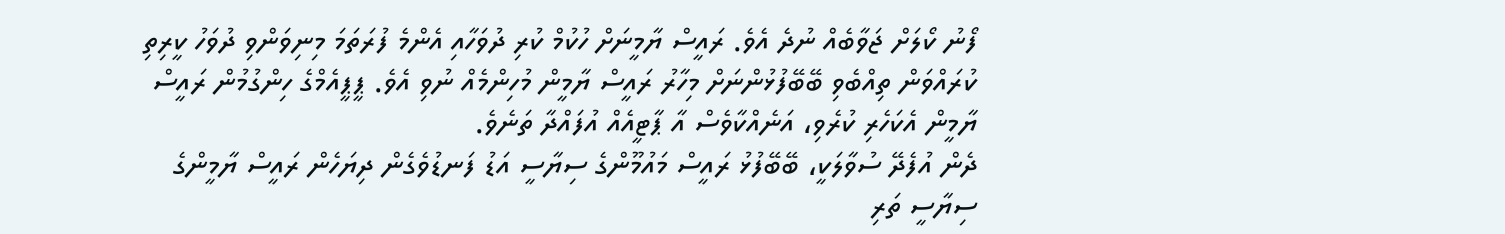ފޯނު ކޯލަށް ޖަވާބެއް ނުދެ އެވެ. ރައީސް ޔާމީނަށް ހުކުމް ކުރި ދުވަހާއި އެންމެ ފުރަތަމަ މިނިވަންވި ދުވަހު ކީރިތި ކުރައްވަން ތިއްބެވި ބޭބޭފުޅުންނަށް މިހާރު ރައީސް ޔާމީން މުހިންމެއް ނުވި އެވެ. ޕީޕީއެމްގެ ހިންގުމުން ރައީސް ޔާމީން އެކަހެރި ކުރެވި، އަނެއްކާވެސް އާ ޕާޓީއެއް އުފައްދާ ތަނެވެ.
ދެން އުފެދޭ ސުވާލަކީ، ބޭބޭފުޅު ރައީސް މައުމޫންގެ ސިޔާސީ އަޑު ފަނޑުވެގެން ދިޔަހެން ރައީސް ޔާމީންގެ ސިޔާސީ ތަރި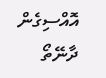އޮއްސިގެން ދާނޭތޯ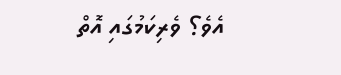އެވެ؟ ވެރިކަމުގައި އޮތް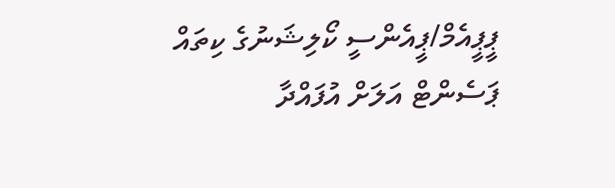ޕީޕީއެމް/ޕީއެންސީ ކޯލިޝަނުގެ ކިތައް ޕަސެންޓް އަލަށް އުފައްދާ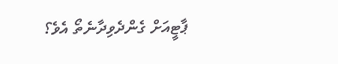ޕާޓީއަށް ގެންދެވިދާނެތޯ އެވެ؟